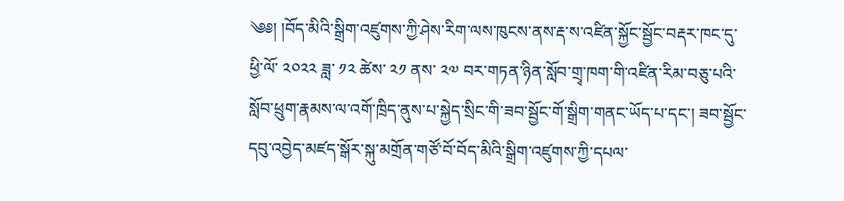༄༅། །བོད་མིའི་སྒྲིག་འཛུགས་ཀྱི་ཤེས་རིག་ལས་ཁུངས་ནས་རྡ་ས་འཛིན་སྐྱོང་སྦྱོང་བརྡར་ཁང་དུ་ཕྱི་ལོ་ ༢༠༢༢ ཟླ་ ༡༢ ཚེས་ ༢༡ ནས་ ༢༧ བར་གཏན་ཉིན་སློབ་གྲྭ་ཁག་གི་འཛིན་རིམ་བཅུ་པའི་སློབ་ཕྲུག་རྣམས་ལ་འགོ་ཁྲིད་ནུས་པ་སྐྱེད་སྲིང་གི་ཟབ་སྦྱོང་གོ་སྒྲིག་གནང་ཡོད་པ་དང་། ཟབ་སྦྱོང་དབུ་འབྱེད་མཛད་སྒོར་སྐུ་མགྲོན་གཙོ་བོ་བོད་མིའི་སྒྲིག་འཛུགས་ཀྱི་དཔལ་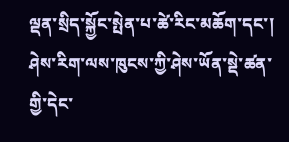ལྡན་སྲིད་སྐྱོང་སྤེན་པ་ཚེ་རིང་མཆོག་དང་། ཤེས་རིག་ལས་ཁུངས་ཀྱི་ཤེས་ཡོན་སྡེ་ཚན་གྱི་དེང་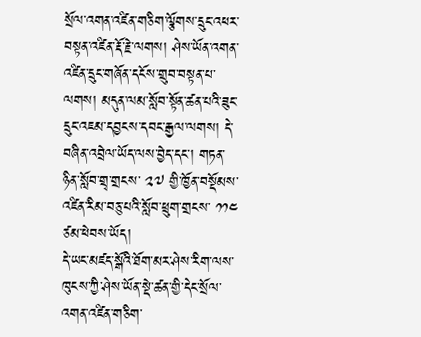སྲོལ་འགན་འཛིན་གཅིག་ལྕོགས་དྲུང་འཕར་བསྟན་འཛིན་རྡོ་རྗེ་ལགས། ཤེས་ཡོན་འགན་འཛིན་དྲུང་གཞོན་དངོས་གྲུབ་བསྟན་པ་ལགས། མདུན་ལམ་སློབ་སྟོན་ཚན་པའི་ཟུང་དྲུང་འཇམ་དབྱངས་དབང་རྒྱལ་ལགས། དེ་བཞིན་འབྲེལ་ཡོད་ལས་བྱེད་དང་། གཏན་ཉིན་སློབ་གྲྭ་གྲངས་ ༢༧ གྱི་ཁྱོན་བསྡོམས་འཛིན་རིམ་བཅུ་པའི་སློབ་ཕྲུག་གྲངས་ ༡༡༤ ཙམ་ཕེབས་ཡོད།
དེ་ཡང་མཛད་སྒོའི་ཐོག་མར་ཤེས་རིག་ལས་ཁུངས་ཀྱི་ཤེས་ཡོན་སྡེ་ཚན་གྱི་དེང་སྲོལ་འགན་འཛིན་གཅིག་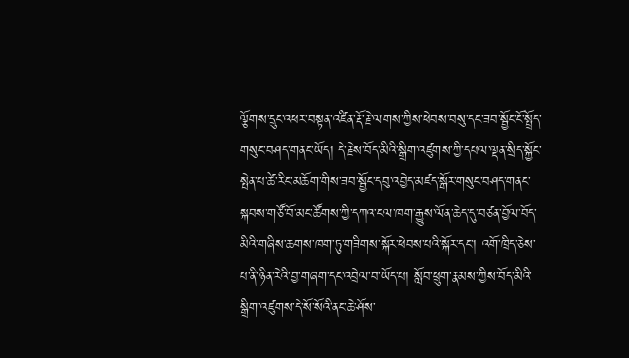ལྕོགས་དྲུང་འཕར་བསྟན་འཛིན་རྡོ་རྗེ་ལགས་ཀྱིས་ཕེབས་བསུ་དང་ཟབ་སྦྱོང་ངོ་སྤྲོད་གསུང་བཤད་གནང་ཡོད། དེ་རྗེས་བོད་མིའི་སྒྲིག་འཛུགས་ཀྱི་དཔལ་ལྡན་སྲིད་སྐྱོང་སྤེན་པ་ཚེ་རིང་མཆོག་གིས་ཟབ་སྦྱོང་དབུ་འབྱེད་མཛད་སྒོར་གསུང་བཤད་གནང་སྐབས་གཙོ་བོ་མང་ཚོགས་ཀྱི་དཀའ་ངལ་ཁག་རྒྱུས་ལོན་ཆེད་དུ་བཙན་བྱོལ་བོད་མིའི་གཞིས་ཆགས་ཁག་ཏུ་གཟིགས་སྐོར་ཕེབས་པའི་སྐོར་དང་། འགོ་ཁྲིད་ཅེས་པ་ནི་ཉིན་རེའི་བྱ་གཞག་དང་འབྲེལ་བ་ཡོད་པ། སློབ་ཕྲུག་རྣམས་ཀྱིས་བོད་མིའི་སྒྲིག་འཛུགས་དེ་སོ་སོའི་ནང་ཆེ་ཤོས་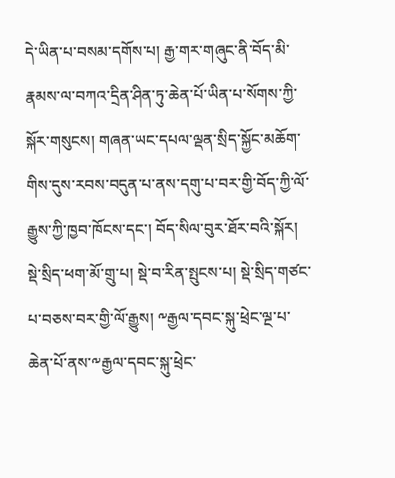དེ་ཡིན་པ་བསམ་དགོས་པ། རྒྱ་གར་གཞུང་ནི་བོད་མི་རྣམས་ལ་བཀའ་དྲིན་ཤིན་ཏུ་ཆེན་པོ་ཡིན་པ་སོགས་ཀྱི་སྐོར་གསུངས། གཞན་ཡང་དཔལ་ལྡན་སྲིད་སྐྱོང་མཆོག་གིས་དུས་རབས་བདུན་པ་ནས་དགུ་པ་བར་གྱི་བོད་ཀྱི་ལོ་རྒྱུས་ཀྱི་ཁྱབ་ཁོངས་དང་། བོད་སིལ་བུར་ཐོར་བའི་སྐོར། སྡེ་སྲིད་ཕག་མོ་གྲུ་པ། སྡེ་བ་རིན་སྤུངས་པ། སྡེ་སྲིད་གཙང་པ་བཅས་བར་གྱི་ལོ་རྒྱུས། ༸རྒྱལ་དབང་སྐུ་ཕྲེང་ལྔ་པ་ཆེན་པོ་ནས་༸རྒྱལ་དབང་སྐུ་ཕྲེང་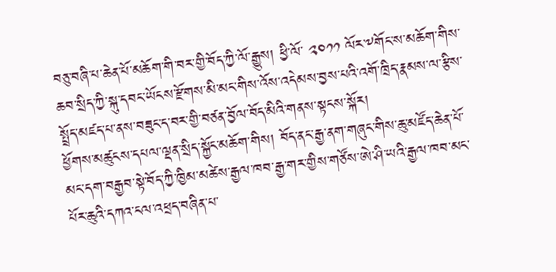བཅུ་བཞི་པ་ཆེན་པོ་མཆོག་གི་བར་གྱི་བོད་ཀྱི་ལོ་རྒྱུས། ཕྱི་ལོ་ ༢༠༡༡ ལོར་༸གོང་ས་མཆོག་གིས་ཆབ་སྲིད་ཀྱི་སྐུ་དབང་ཡོངས་རྫོགས་མི་མང་གིས་འོས་འདེམས་བྱས་པའི་འགོ་ཁྲིད་རྣམས་ལ་རྩིས་སྤྲོད་མཛད་པ་ནས་བཟུང་ད་བར་གྱི་བཙན་བྱོལ་བོད་མིའི་གནས་སྟངས་སྐོར།
ཕྱོགས་མཚུངས་དཔལ་ལྡན་སྲིད་སྐྱོང་མཆོག་གིས། བོད་ནང་རྒྱ་ནག་གཞུང་གིས་ཆུ་མཛོད་ཆེན་པོ་མང་དག་བརྒྱབ་སྟེ་བོད་ཀྱི་ཁྱིམ་མཚེས་རྒྱལ་ཁབ་རྒྱ་གར་གྱིས་གཙོས་ཨེ་ཤི་ཡའི་རྒྱལ་ཁབ་མང་པོར་ཆུའི་དཀའ་ངལ་འཕྲད་བཞིན་པ་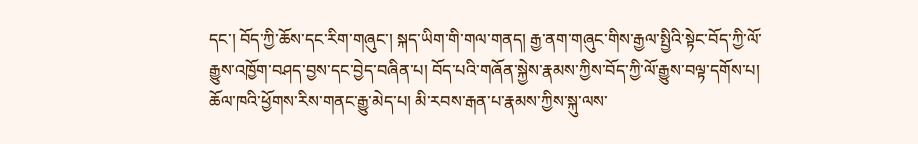དང་། བོད་ཀྱི་ཆོས་དང་རིག་གཞུང་། སྐད་ཡིག་གི་གལ་གནད། རྒྱ་ནག་གཞུང་གིས་རྒྱལ་སྤྱིའི་སྟེང་བོད་ཀྱི་ལོ་རྒྱུས་འཁྱོག་བཤད་བྱས་དང་བྱེད་བཞིན་པ། བོད་པའི་གཞོན་སྐྱེས་རྣམས་ཀྱིས་བོད་ཀྱི་ལོ་རྒྱུས་བལྟ་དགོས་པ། ཆོལ་ཁའི་ཕྱོགས་རིས་གནང་རྒྱུ་མེད་པ། མི་རབས་རྒན་པ་རྣམས་ཀྱིས་སྐུ་ལས་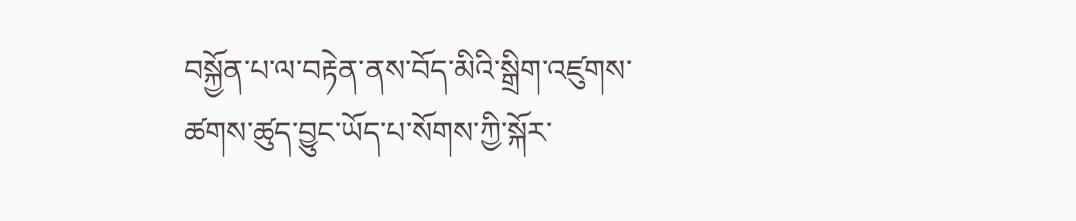བསྐྱོན་པ་ལ་བརྟེན་ནས་བོད་མིའི་སྒྲིག་འཛུགས་ཚགས་ཚུད་བྱུང་ཡོད་པ་སོགས་ཀྱི་སྐོར་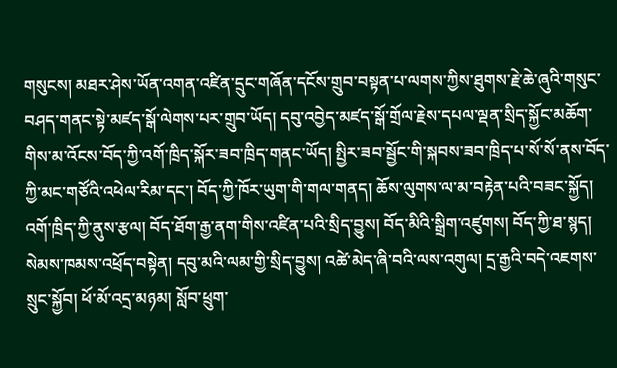གསུངས། མཐར་ཤེས་ཡོན་འགན་འཛིན་དྲུང་གཞོན་དངོས་གྲུབ་བསྟན་པ་ལགས་ཀྱིས་ཐུགས་རྗེ་ཆེ་ཞུའི་གསུང་བཤད་གནང་སྟེ་མཛད་སྒོ་ལེགས་པར་གྲུབ་ཡོད། དབུ་འབྱེད་མཛད་སྒོ་གྲོལ་རྗེས་དཔལ་ལྡན་སྲིད་སྐྱོང་མཆོག་གིས་མ་འོངས་བོད་ཀྱི་འགོ་ཁྲིད་སྐོར་ཟབ་ཁྲིད་གནང་ཡོད། སྤྱིར་ཟབ་སྦྱོང་གི་སྐབས་ཟབ་ཁྲིད་པ་སོ་སོ་ནས་བོད་ཀྱི་མང་གཙོའི་འཕེལ་རིམ་དང་། བོད་ཀྱི་ཁོར་ཡུག་གི་གལ་གནད། ཆོས་ལུགས་ལ་མ་བརྟེན་པའི་བཟང་སྐྱོད། འགོ་ཁྲིད་ཀྱི་ནུས་རྩལ། བོད་ཐོག་རྒྱ་ནག་གིས་འཛིན་པའི་སྲིད་བྱུས། བོད་མིའི་སྒྲིག་འཛུགས། བོད་ཀྱི་ཐ་སྙད། སེམས་ཁམས་འཕྲོད་བསྟེན། དབུ་མའི་ལམ་གྱི་སྲིད་བྱུས། འཚེ་མེད་ཞི་བའི་ལས་འགུལ། དྲ་རྒྱའི་བདེ་འཇགས་སྲུང་སྐྱོབ། ཕོ་མོ་འདྲ་མཉམ། སློབ་ཕྲུག་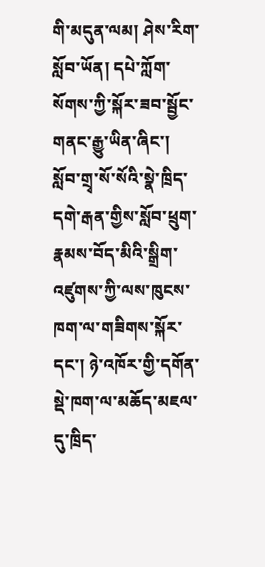གི་མདུན་ལམ། ཤེས་རིག་སློབ་ཡོན། དཔེ་ཀློག་སོགས་ཀྱི་སྐོར་ཟབ་སྦྱོང་གནང་རྒྱུ་ཡིན་ཞིང་། སློབ་གྲྭ་སོ་སོའི་སྣེ་ཁྲིད་དགེ་རྒན་གྱིས་སློབ་ཕྲུག་རྣམས་བོད་མིའི་སྒྲིག་འཛུགས་ཀྱི་ལས་ཁུངས་ཁག་ལ་གཟིགས་སྐོར་དང་། ཉེ་འཁོར་གྱི་དགོན་སྡེ་ཁག་ལ་མཆོད་མཇལ་དུ་ཁྲིད་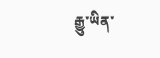རྒྱུ་ཡིན་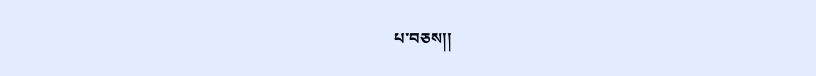པ་བཅས།།